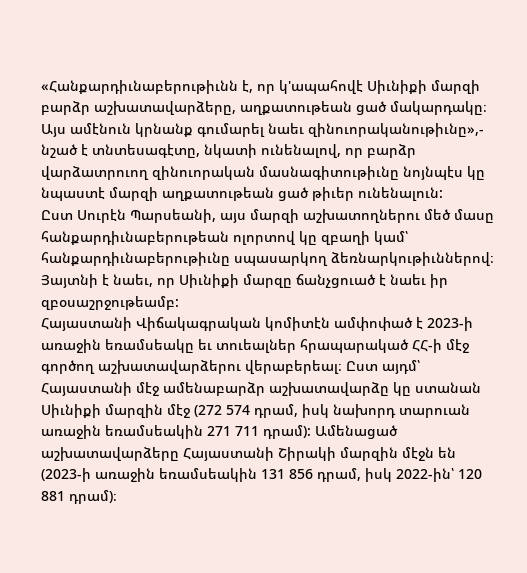«Հանքարդիւնաբերութիւնն է, որ կ'ապահովէ Սիւնիքի մարզի բարձր աշխատավարձերը, աղքատութեան ցած մակարդակը։ Այս ամէնուն կրնանք գումարել նաեւ զինուորականութիւնը»,- նշած է տնտեսագէտը, նկատի ունենալով, որ բարձր վարձատրուող զինուորական մասնագիտութիւնը նոյնպէս կը նպաստէ մարզի աղքատութեան ցած թիւեր ունենալուն:
Ըստ Սուրէն Պարսեանի, այս մարզի աշխատողներու մեծ մասը հանքարդիւնաբերութեան ոլորտով կը զբաղի կամ՝ հանքարդիւնաբերութիւնը սպասարկող ձեռնարկութիւններով։ Յայտնի է նաեւ, որ Սիւնիքի մարզը ճանչցուած է նաեւ իր զբօսաշրջութեամբ:
Հայաստանի Վիճակագրական կոմիտէն ամփոփած է 2023-ի առաջին եռամսեակը եւ տուեալներ հրապարակած ՀՀ-ի մէջ գործող աշխատավարձերու վերաբերեալ։ Ըստ այդմ՝ Հայաստանի մէջ ամենաբարձր աշխատավարձը կը ստանան Սիւնիքի մարզին մէջ (272 574 դրամ, իսկ նախորդ տարուան առաջին եռամսեակին 271 711 դրամ): Ամենացած աշխատավարձերը Հայաստանի Շիրակի մարզին մէջն են (2023-ի առաջին եռամսեակին 131 856 դրամ, իսկ 2022-ին՝ 120 881 դրամ)։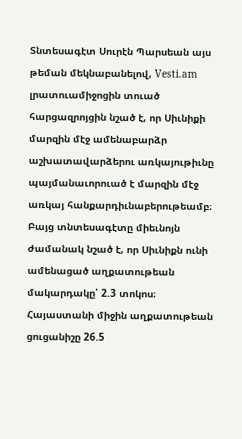Տնտեսագէտ Սուրէն Պարսեան այս թեման մեկնաբանելով, Vesti.am լրատուամիջոցին տուած հարցազրոյցին նշած է, որ Սիւնիքի մարզին մէջ ամենաբարձր աշխատավարձերու առկայութիւնը պայմանաւորուած է մարզին մէջ առկայ հանքարդիւնաբերութեամբ։ Բայց տնտեսագէտը միեւնոյն ժամանակ նշած է, որ Սիւնիքն ունի ամենացած աղքատութեան մակարդակը՝ 2.3 տոկոս։ Հայաստանի միջին աղքատութեան ցուցանիշը 26.5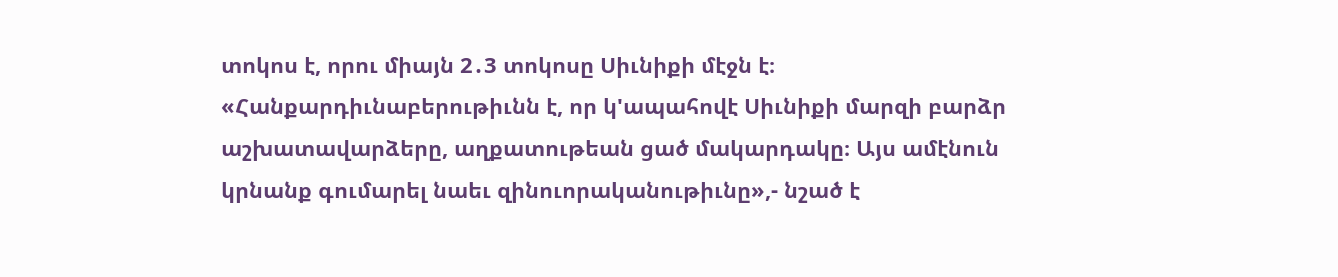տոկոս է, որու միայն 2․3 տոկոսը Սիւնիքի մէջն է։
«Հանքարդիւնաբերութիւնն է, որ կ'ապահովէ Սիւնիքի մարզի բարձր աշխատավարձերը, աղքատութեան ցած մակարդակը։ Այս ամէնուն կրնանք գումարել նաեւ զինուորականութիւնը»,- նշած է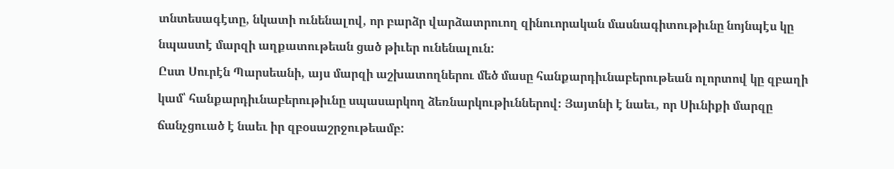տնտեսագէտը, նկատի ունենալով, որ բարձր վարձատրուող զինուորական մասնագիտութիւնը նոյնպէս կը նպաստէ մարզի աղքատութեան ցած թիւեր ունենալուն:
Ըստ Սուրէն Պարսեանի, այս մարզի աշխատողներու մեծ մասը հանքարդիւնաբերութեան ոլորտով կը զբաղի կամ՝ հանքարդիւնաբերութիւնը սպասարկող ձեռնարկութիւններով։ Յայտնի է նաեւ, որ Սիւնիքի մարզը ճանչցուած է նաեւ իր զբօսաշրջութեամբ: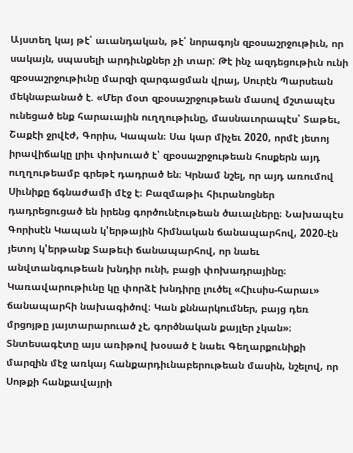Այստեղ կայ թէ՛ աւանդական, թէ՛ նորագոյն զբօսաշրջութիւն, որ սակայն, սպասելի արդիւնքներ չի տար: Թէ ինչ ազդեցութիւն ունի զբօսաշրջութիւնը մարզի զարգացման վրայ, Սուրէն Պարսեան մեկնաբանած է. «Մեր մօտ զբօսաշրջութեան մասով մշտապէս ունեցած ենք հարաւային ուղղութիւնը, մասնաւորապէս՝ Տաթեւ, Շաքէի ջրվէժ, Գորիս, Կապան։ Սա կար միչեւ 2020, որմէ յետոյ իրավիճակը լրիւ փոխուած է՝ զբօսաշրջութեան հոսքերն այդ ուղղութեամբ գրեթէ դադրած են։ Կրնամ նշել, որ այդ առումով Սիւնիքը ճգնաժամի մէջ է։ Բազմաթիւ հիւրանոցներ դադրեցուցած են իրենց գործունէութեան ծաւալները։ Նախապէս Գորիսէն Կապան կ'երթային հիմնական ճանապարհով, 2020-էն յետոյ կ'երթանք Տաթեւի ճանապարհով, որ նաեւ անվտանգութեան խնդիր ունի, բացի փոխադրայինը։ Կառավարութիւնը կը փորձէ խնդիրը լուծել «Հիւսիս-հարաւ» ճանապարհի նախագիծով։ Կան քննարկումներ, բայց դեռ մրցոյթը յայտարարուած չէ, գործնական քայլեր չկան»։
Տնտեսագէտը այս առիթով խօսած է նաեւ Գեղարքունիքի մարզին մէջ առկայ հանքարդիւնաբերութեան մասին, նշելով, որ Սոթքի հանքավայրի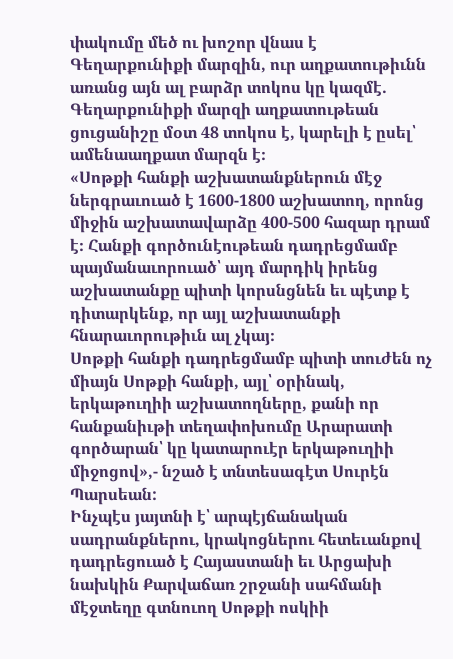փակումը մեծ ու խոշոր վնաս է Գեղարքունիքի մարզին, ուր աղքատութիւնն առանց այն ալ բարձր տոկոս կը կազմէ. Գեղարքունիքի մարզի աղքատութեան ցուցանիշը մօտ 48 տոկոս է, կարելի է ըսել՝ ամենաաղքատ մարզն է։
«Սոթքի հանքի աշխատանքներուն մէջ ներգրաւուած է 1600-1800 աշխատող, որոնց միջին աշխատավարձը 400-500 հազար դրամ է։ Հանքի գործունէութեան դադրեցմամբ պայմանաւորուած՝ այդ մարդիկ իրենց աշխատանքը պիտի կորսնցնեն եւ պէտք է դիտարկենք, որ այլ աշխատանքի հնարաւորութիւն ալ չկայ։
Սոթքի հանքի դադրեցմամբ պիտի տուժեն ոչ միայն Սոթքի հանքի, այլ՝ օրինակ, երկաթուղիի աշխատողները, քանի որ հանքանիւթի տեղափոխումը Արարատի գործարան՝ կը կատարուէր երկաթուղիի միջոցով»,- նշած է տնտեսագէտ Սուրէն Պարսեան:
Ինչպէս յայտնի է՝ արպէյճանական սադրանքներու, կրակոցներու հետեւանքով դադրեցուած է Հայաստանի եւ Արցախի նախկին Քարվաճառ շրջանի սահմանի մէջտեղը գտնուող Սոթքի ոսկիի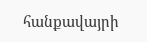հանքավայրի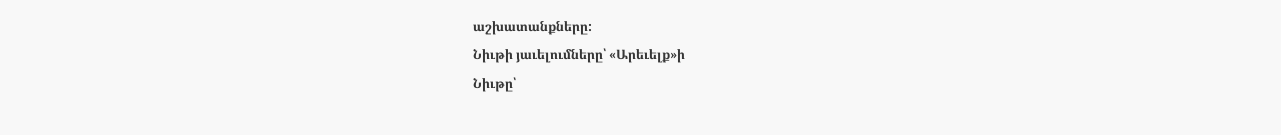աշխատանքները:
Նիւթի յաւելումները՝ «Արեւելք»ի
Նիւթը՝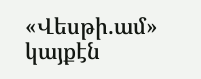«Վեսթի.ամ» կայքէն